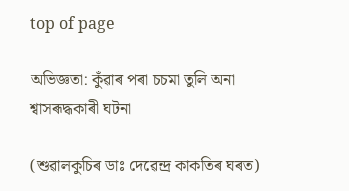top of page

অভিজ্ঞতা: কুঁৱাৰ পৰা চচমা তুলি অনা শ্বাসৰূদ্ধকাৰী ঘটনা

(শুৱালকুচিৰ ডাঃ দেৱেন্দ্ৰ কাকতিৰ ঘৰত)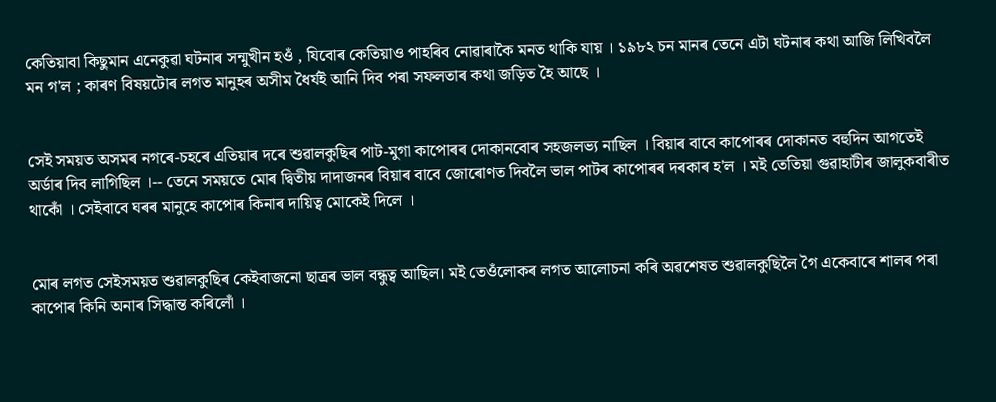কেতিয়াবা কিছুমান এনেকুৱা ঘটনাৰ সন্মুখীন হওঁ , যিবোৰ কেতিয়াও পাহৰিব নোৱাৰাকৈ মনত থাকি যায় । ১৯৮২ চন মানৰ তেনে এটা ঘটনাৰ কথা আজি লিখিবলৈ মন গ'ল ; কাৰণ বিষয়টোৰ লগত মানুহৰ অসীম ধৈৰ্যই আনি দিব পৰা সফলতাৰ কথা জড়িত হৈ আছে ।


সেই সময়ত অসমৰ নগৰে-চহৰে এতিয়াৰ দৰে শুৱালকুছিৰ পাট-মুগা কাপোৰৰ দোকানবোৰ সহজলভ্য নাছিল । বিয়াৰ বাবে কাপোৰৰ দোকানত বহুদিন আগতেই অৰ্ডাৰ দিব লাগিছিল ।-- তেনে সময়তে মোৰ দ্বিতীয় দাদাজনৰ বিয়াৰ বাবে জোৰোণত দিবলৈ ভাল পাটৰ কাপোৰৰ দৰকাৰ হ'ল । মই তেতিয়া গুৱাহাটীৰ জালুকবাৰীত থাকোঁ । সেইবাবে ঘৰৰ মানুহে কাপোৰ কিনাৰ দায়িত্ব মোকেই দিলে ।


মোৰ লগত সেইসময়ত শুৱালকুছিৰ কেইবাজনো ছাত্ৰৰ ভাল বন্ধুত্ব আছিল। মই তেওঁলোকৰ লগত আলোচনা কৰি অৱশেষত শুৱালকুছিলৈ গৈ একেবাৰে শালৰ পৰা কাপোৰ কিনি অনাৰ সিদ্ধান্ত কৰিলোঁ ।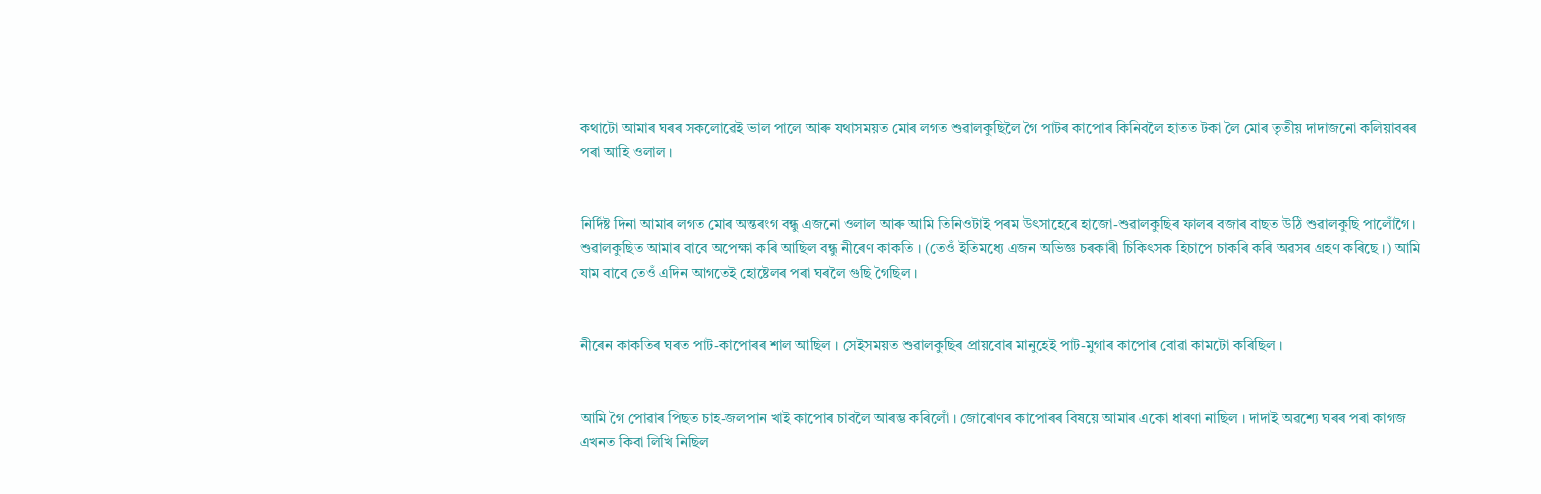কথাটো আমাৰ ঘৰৰ সকলোৱেই ভাল পালে আৰু যথাসময়ত মোৰ লগত শুৱালকুছিলৈ গৈ পাটৰ কাপোৰ কিনিবলৈ হাতত টকা লৈ মোৰ তৃতীয় দাদাজনো কলিয়াবৰৰ পৰা আহি ওলাল ।


নিৰ্দিষ্ট দিনা আমাৰ লগত মোৰ অন্তৰংগ বন্ধু এজনো ওলাল আৰু আমি তিনিওটাই পৰম উৎসাহেৰে হাজো-শুৱালকুছিৰ ফালৰ বজাৰ বাছত উঠি শুৱালকুছি পালোঁগৈ । শুৱালকুছিত আমাৰ বাবে অপেক্ষা কৰি আছিল বন্ধু নীৰেণ কাকতি । (তেওঁ ইতিমধ্যে এজন অভিজ্ঞ চৰকাৰী চিকিৎসক হিচাপে চাকৰি কৰি অৱসৰ গ্ৰহণ কৰিছে ।) আমি যাম বাবে তেওঁ এদিন আগতেই হোষ্টেলৰ পৰা ঘৰলৈ গুছি গৈছিল ।


নীৰেন কাকতিৰ ঘৰত পাট-কাপোৰৰ শাল আছিল । সেইসময়ত শুৱালকুছিৰ প্ৰায়বোৰ মানুহেই পাট-মুগাৰ কাপোৰ বোৱা কামটো কৰিছিল ।


আমি গৈ পোৱাৰ পিছত চাহ-জলপান খাই কাপোৰ চাবলৈ আৰম্ভ কৰিলোঁ । জোৰোণৰ কাপোৰৰ বিষয়ে আমাৰ একো ধাৰণা নাছিল । দাদাই অৱশ্যে ঘৰৰ পৰা কাগজ এখনত কিবা লিখি নিছিল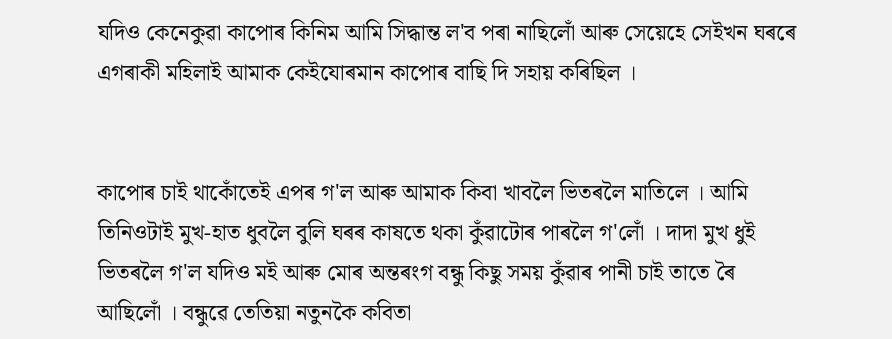যদিও কেনেকুৱা কাপোৰ কিনিম আমি সিদ্ধান্ত ল'ব পৰা নাছিলোঁ আৰু সেয়েহে সেইখন ঘৰৰে এগৰাকী মহিলাই আমাক কেইযোৰমান কাপোৰ বাছি দি সহায় কৰিছিল ।


কাপোৰ চাই থাকোঁতেই এপৰ গ'ল আৰু আমাক কিবা খাবলৈ ভিতৰলৈ মাতিলে । আমি তিনিওটাই মুখ-হাত ধুবলৈ বুলি ঘৰৰ কাষতে থকা কুঁৱাটোৰ পাৰলৈ গ'লোঁ । দাদা মুখ ধুই ভিতৰলৈ গ'ল যদিও মই আৰু মোৰ অন্তৰংগ বন্ধু কিছু সময় কুঁৱাৰ পানী চাই তাতে ৰৈ আছিলোঁ । বন্ধুৱে তেতিয়া নতুনকৈ কবিতা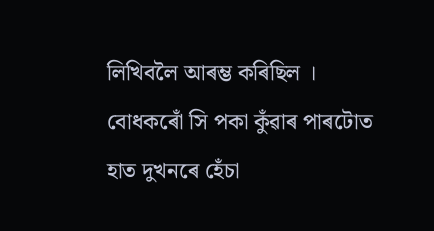লিখিবলৈ আৰম্ভ কৰিছিল । বোধকৰোঁ সি পকা কুঁৱাৰ পাৰটোত হাত দুখনৰে হেঁচা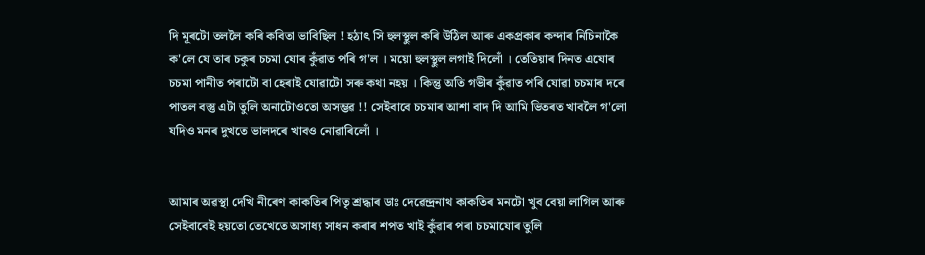দি মূৰটো তললৈ কৰি কবিতা ভাবিছিল ! হঠাৎ সি হুলস্থুল কৰি উঠিল আৰু একপ্ৰকাৰ কন্দাৰ নিচিনাকৈ ক'লে যে তাৰ চকুৰ চচমা যোৰ কুঁৱাত পৰি গ'ল । ময়ো হুলস্থুল লগাই দিলোঁ । তেতিয়াৰ দিনত এযোৰ চচমা পানীত পৰাটো বা হেৰাই যোৱাটো সৰু কথা নহয় । কিন্তু অতি গভীৰ কুঁৱাত পৰি যোৱা চচমাৰ দৰে পাতল বস্তু এটা তুলি অনাটোওতো অসম্ভৱ !! সেইবাবে চচমাৰ আশা বাদ দি আমি ভিতৰত খাবলৈ গ'লো যদিও মনৰ দুখতে ভালদৰে খাবও নোৱাৰিলোঁ ।


আমাৰ অৱস্থা দেখি নীৰেণ কাকতিৰ পিতৃ শ্ৰদ্ধাৰ ডাঃ দেৱেন্দ্ৰনাথ কাকতিৰ মনটো খুব বেয়া লাগিল আৰু সেইবাবেই হয়তো তেখেতে অসাধ্য সাধন কৰাৰ শপত খাই কুঁৱাৰ পৰা চচমাযোৰ তুলি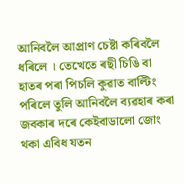আনিবলৈ আপ্ৰাণ চেষ্টা কৰিবলৈ ধৰিলে । তেখেতে ৰছী চিঙি বা হাতৰ পৰা পিচলি কুৱাত বাল্টিং পৰিলে তুলি আনিবলৈ ব্যৱহাৰ কৰা জবকাৰ দৰে কেইবাডালো জোং থকা এবিধ যতন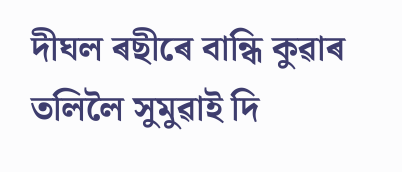দীঘল ৰছীৰে বান্ধি কুৱাৰ তলিলৈ সুমুৱাই দি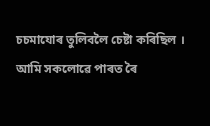চচমাযোৰ তুলিবলৈ চেষ্টা কৰিছিল । আমি সকলোৱে পাৰত ৰৈ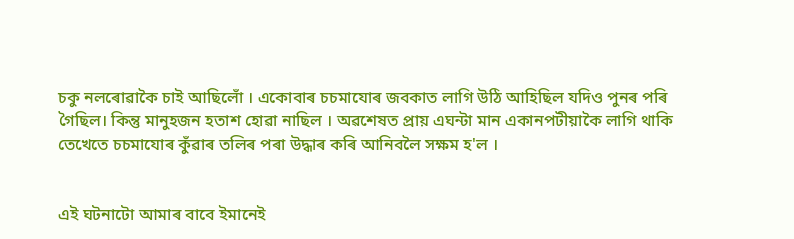চকু নলৰোৱাকৈ চাই আছিলোঁ । একোবাৰ চচমাযোৰ জবকাত লাগি উঠি আহিছিল যদিও পুনৰ পৰি গৈছিল। কিন্তু মানুহজন হতাশ হোৱা নাছিল । অৱশেষত প্ৰায় এঘন্টা মান একানপটীয়াকৈ লাগি থাকি তেখেতে চচমাযোৰ কুঁৱাৰ তলিৰ পৰা উদ্ধাৰ কৰি আনিবলৈ সক্ষম হ'ল ।


এই ঘটনাটো আমাৰ বাবে ইমানেই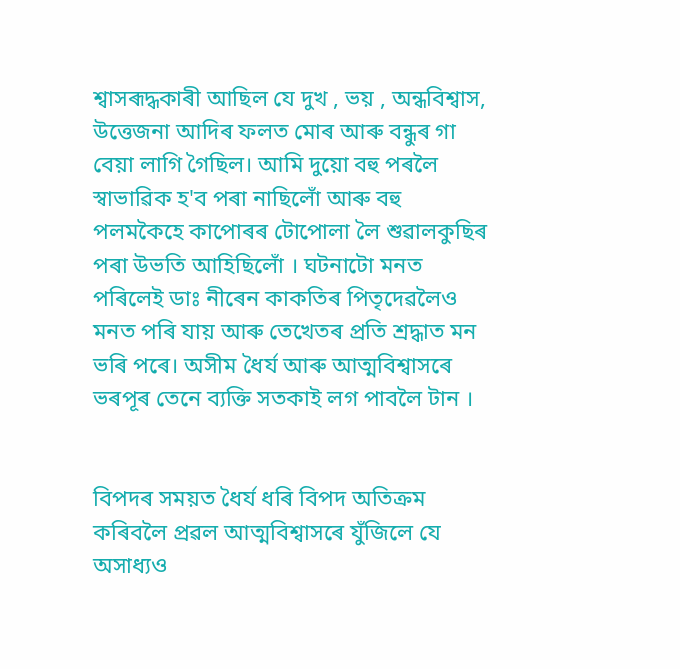শ্বাসৰূদ্ধকাৰী আছিল যে দুখ , ভয় , অন্ধবিশ্বাস, উত্তেজনা আদিৰ ফলত মোৰ আৰু বন্ধুৰ গা বেয়া লাগি গৈছিল। আমি দুয়ো বহু পৰলৈ স্বাভাৱিক হ'ব পৰা নাছিলোঁ আৰু বহু পলমকৈহে কাপোৰৰ টোপোলা লৈ শুৱালকুছিৰ পৰা উভতি আহিছিলোঁ । ঘটনাটো মনত পৰিলেই ডাঃ নীৰেন কাকতিৰ পিতৃদেৱলৈও মনত পৰি যায় আৰু তেখেতৰ প্ৰতি শ্ৰদ্ধাত মন ভৰি পৰে। অসীম ধৈৰ্য আৰু আত্মবিশ্বাসৰে ভৰপূৰ তেনে ব্যক্তি সতকাই লগ পাবলৈ টান ।


বিপদৰ সময়ত ধৈৰ্য ধৰি বিপদ অতিক্ৰম কৰিবলৈ প্ৰৱল আত্মবিশ্বাসৰে যুঁজিলে যে অসাধ্যও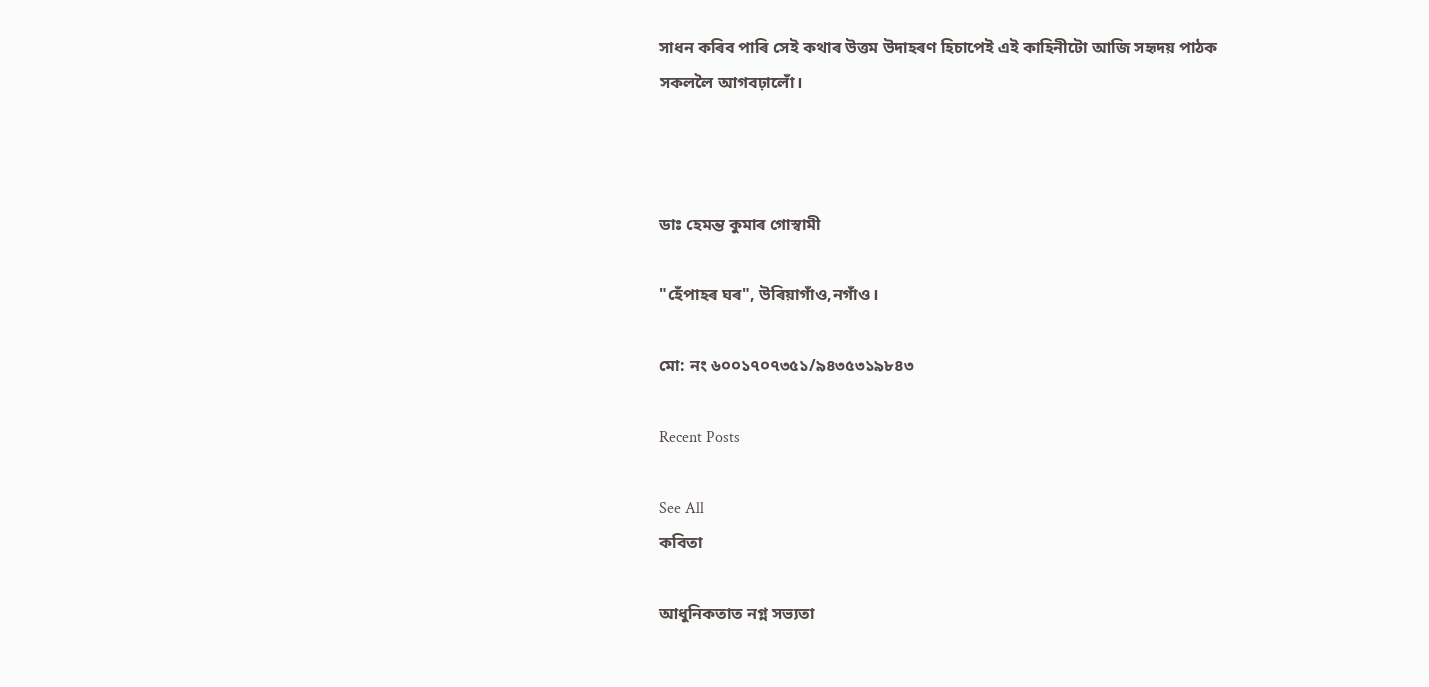সাধন কৰিব পাৰি সেই কথাৰ উত্তম উদাহৰণ হিচাপেই এই কাহিনীটো আজি সহৃদয় পাঠক সকললৈ আগবঢ়ালোঁ।



ডাঃ হেমন্ত কুমাৰ গোস্বামী

"হেঁপাহৰ ঘৰ", উৰিয়াগাঁও,নগাঁও।

মো: নং ৬০০১৭০৭৩৫১/৯৪৩৫৩১৯৮৪৩

Recent Posts

See All
কবিতা

আধুনিকতাত নগ্ন সভ্যতা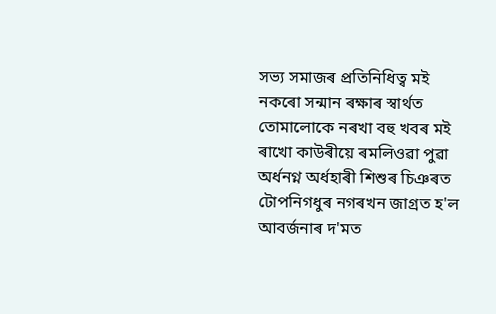সভ্য সমাজৰ প্ৰতিনিধিত্ব মই নকৰো সন্মান ৰক্ষাৰ স্বাৰ্থত তোমালোকে নৰখা বহু খবৰ মই ৰাখো কাউৰীয়ে ৰমলিওৱা পুৱা অৰ্ধনগ্ন অৰ্ধহাৰী শিশুৰ চিঞৰত টোপনিগধুৰ নগৰখন জাগ্ৰত হ'ল আবৰ্জনাৰ দ'মত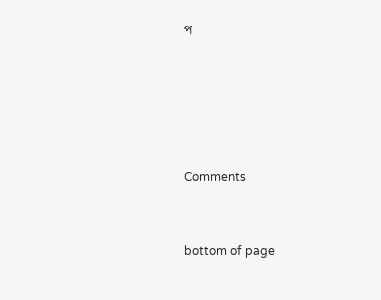প





Comments


bottom of page